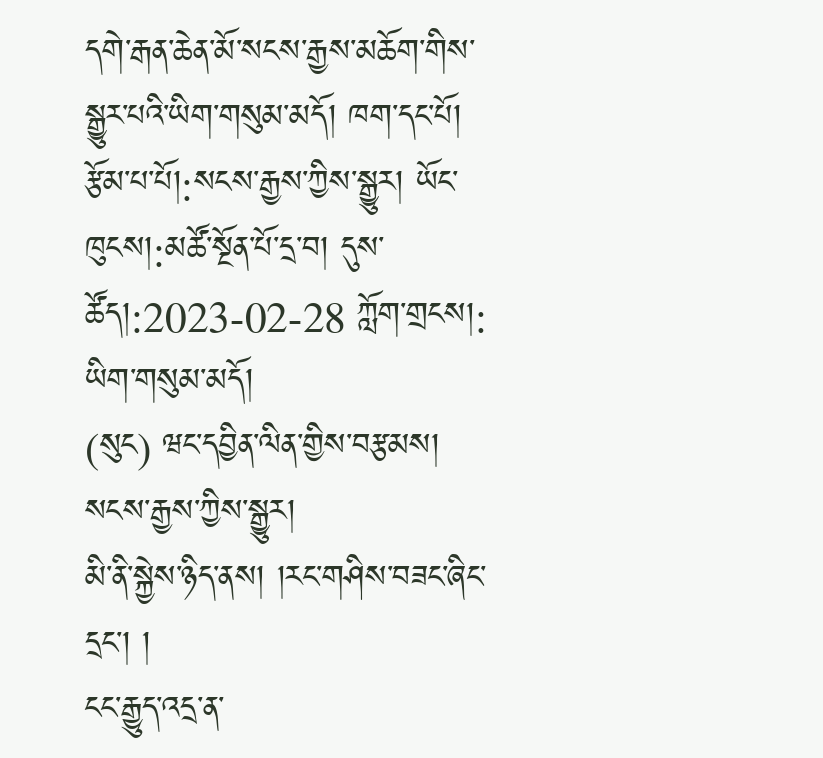དགེ་རྒན་ཆེན་མོ་སངས་རྒྱས་མཆོག་གིས་སྒྱུར་པའི་ཡིག་གསུམ་མདོ། ཁག་དང་པོ།
རྩོམ་པ་པོ།:སངས་རྒྱས་ཀྱིས་སྒྱུར། ཡོང་ཁུངས།:མཚོ་སྔོན་པོ་དྲ་བ། དུས་ཚོད།:2023-02-28 ཀློག་གྲངས།:
ཡིག་གསུམ་མདོ།
(སུང) ཝང་དབྱིན་ལིན་གྱིས་བརྩམས།
སངས་རྒྱས་ཀྱིས་སྒྱུར།
མི་ནི་སྐྱེས་ཉིད་ནས། །རང་གཤིས་བཟང་ཞིང་དྲང་། །
ངང་རྒྱུད་འདྲ་ན་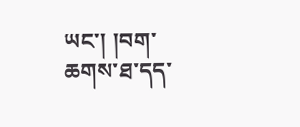ཡང་། །བག་ཆགས་ཐ་དད་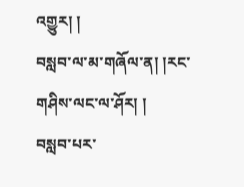འགྱུར། །
བསླབ་ལ་མ་གཞོལ་ན། །རང་གཤིས་ལང་ལ་ཤོར། །
བསླབ་པར་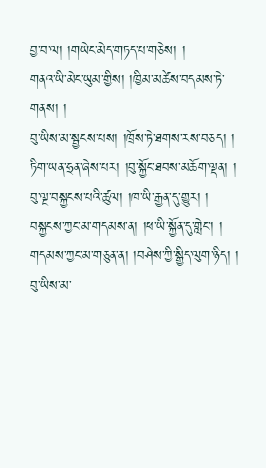བྱ་བ་ལ། །གཡེང་མེད་གཏད་པ་གཅེས། །
གནའ་ཡི་མེང་ཡུམ་གྱིས། །ཁྱིམ་མཚེས་བདམས་ཏེ་གནས། །
བུ་ཡིས་མ་སྦྱངས་པས། །ཁྲོས་ཏེ་ཐགས་རས་བཅད། །
ཏིག་ཡན་ཧྲན་ཞེས་པར། །བུ་སྐྱོང་ཐབས་མཆོག་ལྡན། །
བུ་ལྔ་བསྐྱངས་པའི་ཚུལ། །ཁ་ཡི་རྒྱན་དུ་གྱུར། །
བསྐྱངས་ཀྱང་མ་གདམས་ན། །ཕ་ཡི་སྐྱོན་དུ་གླེང་། །
གདམས་ཀྱང་མ་གཅུན་ན། །བཤེས་ཀྱི་སྒྱིད་ལུག་ཉིད། །
བུ་ཡིས་མ་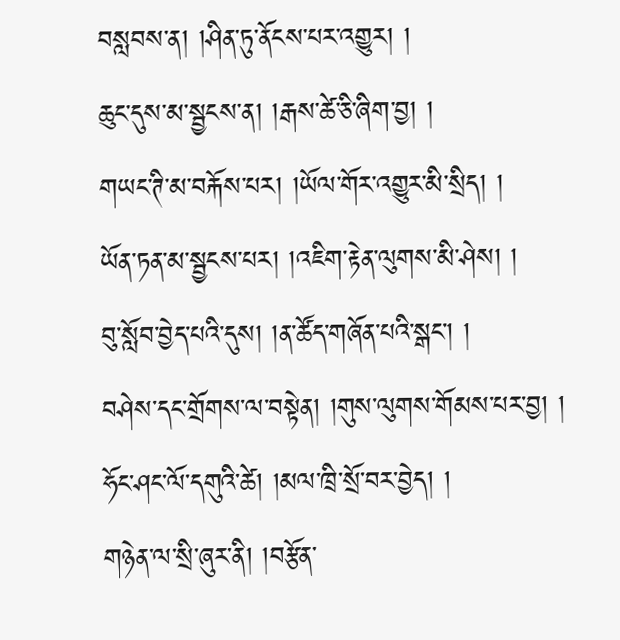བསླབས་ན། །ཤིན་ཏུ་ནོངས་པར་འགྱུར། །
ཆུང་དུས་མ་སྦྱངས་ན། །རྒས་ཚེ་ཅི་ཞིག་བྱ། །
གཡང་ཊི་མ་བརྐོས་པར། །ཡོལ་གོར་འགྱུར་མི་སྲིད། །
ཡོན་ཏན་མ་སྦྱངས་པར། །འཇིག་རྟེན་ལུགས་མི་ཤེས། །
བུ་སློབ་བྱེད་པའི་དུས། །ན་ཚོད་གཞོན་པའི་སྒང་། །
བཤེས་དང་གྲོགས་ལ་བསྟེན། །གུས་ལུགས་གོམས་པར་བྱ། །
ཧོང་ཤང་ལོ་དགུའི་ཚེ། །མལ་ཁྲི་སྲོ་བར་བྱེད། །
གཉེན་ལ་སྲི་ཞུར་ནི། །བརྩོན་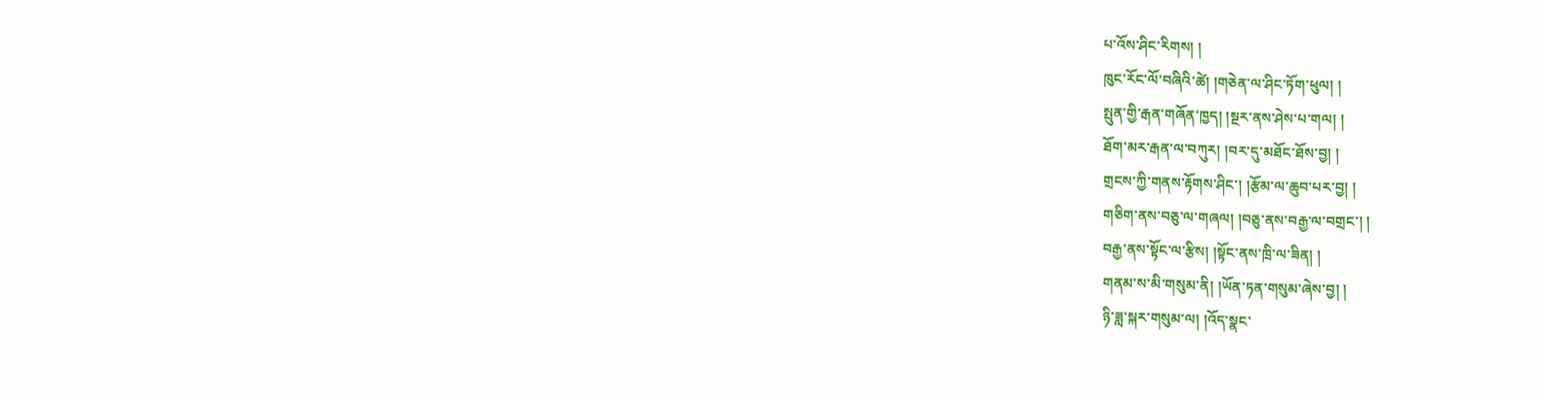པ་འོས་ཤིང་རིགས། །
ཁུང་རོང་ལོ་བཞིའི་ཚེ། །གཅེན་ལ་ཤིང་ཏོག་ཕུལ། །
སྤུན་གྱི་རྒན་གཞོན་ཁྱད། །སྔར་ནས་ཤེས་པ་གལ། །
ཐོག་མར་རྒན་ལ་བཀུར། །བར་དུ་མཐོང་ཐོས་བྱ། །
གྲངས་ཀྱི་གནས་རྟོགས་ཤིང་། །རྩོམ་ལ་ཆུབ་པར་བྱ། །
གཅིག་ནས་བཅུ་ལ་གཞལ། །བཅུ་ནས་བརྒྱ་ལ་བགྲང་། །
བརྒྱ་ནས་སྟོང་ལ་རྩིས། །སྟོང་ནས་ཁྲི་ལ་ཟིན། །
གནམ་ས་མི་གསུམ་ནི། །ཡོན་ཏན་གསུམ་ཞེས་བྱ། །
ཉི་ཟླ་སྐར་གསུམ་ལ། །འོད་སྣང་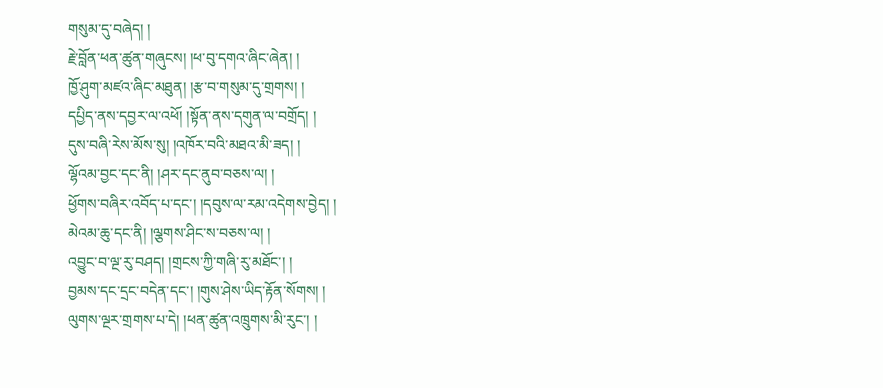གསུམ་དུ་བཞེད། །
རྗེ་བློན་ཕན་ཚུན་གཞུངས། །ཕ་བུ་དགའ་ཞིང་ཞེན། །
ཁྱོ་ཤུག་མཛའ་ཞིང་མཐུན། །རྩ་བ་གསུམ་དུ་གྲགས། །
དཔྱིད་ནས་དབྱར་ལ་འཕོ། །སྟོན་ནས་དགུན་ལ་བགྲོད། །
དུས་བཞི་རེས་མོས་སུ། །འཁོར་བའི་མཐའ་མི་ཟད། །
ལྷོའམ་བྱང་དང་ནི། །ཤར་དང་ནུབ་བཅས་ལ། །
ཕྱོགས་བཞིར་འབོད་པ་དང་། །དབུས་ལ་རམ་འདེགས་བྱེད། །
མེའམ་ཆུ་དང་ནི། །ལྕགས་ཤིང་ས་བཅས་ལ། །
འབྱུང་བ་ལྔ་རུ་བཤད། །གྲངས་ཀྱི་གཞི་རུ་མཐོང་། །
བྱམས་དང་དྲང་བདེན་དང་། །གུས་ཤེས་ཡིད་རྟོན་སོགས། །
ལུགས་ལྔར་གྲགས་པ་དེ། །ཕན་ཚུན་འཁྲུགས་མི་རུང་། །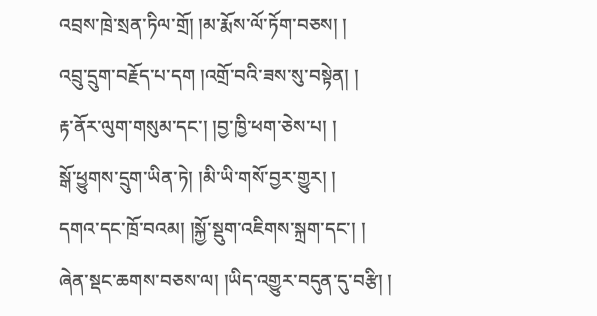འབྲས་ཁྲེ་སྲན་ཏིལ་གྲོ། །མ་རྨོས་ལོ་ཏོག་བཅས། །
འབྲུ་དྲུག་བརྗོད་པ་དག །འགྲོ་བའི་ཟས་སུ་བསྟེན། །
རྟ་ནོར་ལུག་གསུམ་དང་། །བྱ་ཁྱི་ཕག་ཅེས་པ། །
སྒོ་ཕྱུགས་དྲུག་ཡིན་ཏེ། །མི་ཡི་གསོ་བྱར་གྱུར། །
དགའ་དང་ཁྲོ་བའམ། །སྐྱོ་སྡུག་འཇིགས་སྐྲག་དང་། །
ཞེན་སྡང་ཆགས་བཅས་ལ། །ཡིད་འགྱུར་བདུན་དུ་བརྩི། །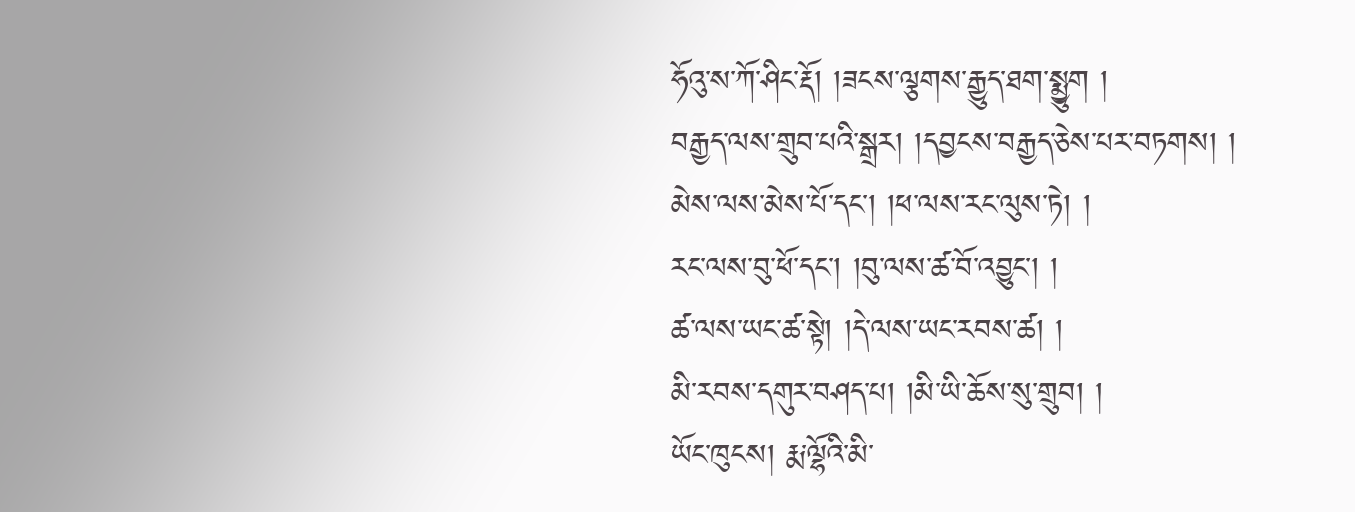ཧོའུ་ས་ཀོ་ཤིང་རྡོ། །ཟངས་ལྕགས་རྒྱུད་ཐག་སྨྱུག །
བརྒྱད་ལས་གྲུབ་པའི་སྒྲར། །དབྱངས་བརྒྱད་ཅེས་པར་བཏགས། །
མེས་ལས་མེས་པོ་དང་། །ཕ་ལས་རང་ལུས་ཏེ། །
རང་ལས་བུ་ཕོ་དང་། །བུ་ལས་ཚ་བོ་འབྱུང་། །
ཚ་ལས་ཡང་ཚ་སྟེ། །དེ་ལས་ཡང་རབས་ཚ། །
མི་རབས་དགུར་བཤད་པ། །མི་ཡི་ཆོས་སུ་གྲུབ། །
ཡོང་ཁུངས། རྨ་ལྷོའི་མི་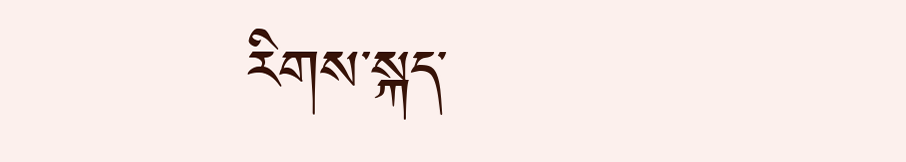རིགས་སྐད་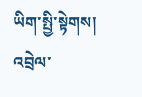ཡིག་སྤྱི་སྟེགས།
འབྲེལ་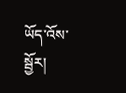ཡོད་འོས་སྦྱོར།